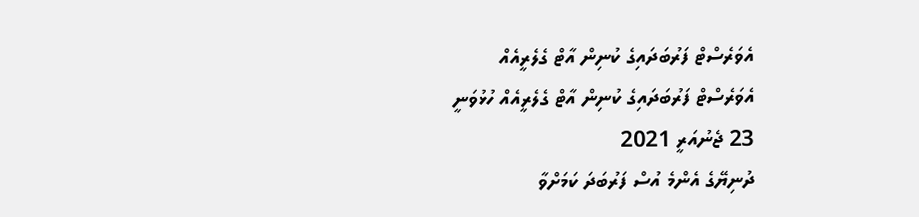އެވަރެސްޓް ފަރުބަދައިގެ ކުނިން އާޓް ގެލެރީއެއް
އެވަރެސްޓް ފަރުބަދައިގެ ކުނިން އާޓް ގެލެރީއެއް ހުޅުވަނީ
23 ޖެނުއަރީ 2021
ދުނިޔޭގެ އެންމެ އުސް ފަރުބަދަ ކަމަށްވާ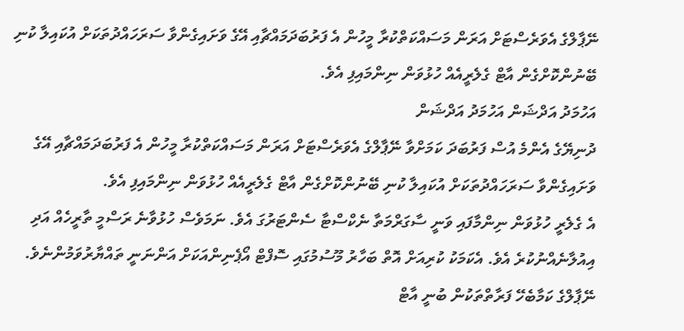ނޭޕާލްގެ އެވަރެސްޓަށް އަރަން މަސައްކަތްކުރާ މީހުން އެ ފަރުބަދަމައްޗާއި އޭގެ ވަށައިގެންވާ ސަރަހައްދުތަކަށް އުކައިލާ ކުނި ބޭނުންކޮށްގެން އާޓް ގެލެރީއެއް ހުޅުވަން ނިންމައިފި އެވެ.
އަހުމަދު އަދްޝަން އަހުމަދު އަދްޝަން
ދުނިޔޭގެ އެންމެ އުސް ފަރުބަދަ ކަމަށްވާ ނޭޕާލްގެ އެވަރެސްޓަށް އަރަން މަސައްކަތްކުރާ މީހުން އެ ފަރުބަދަމައްޗާއި އޭގެ ވަށައިގެންވާ ސަރަހައްދުތަކަށް އުކައިލާ ކުނި ބޭނުންކޮށްގެން އާޓް ގެލެރީއެއް ހުޅުވަން ނިންމައިފި އެވެ.
އެ ގެލެރީ ހުޅުވަން ނިންމާފައި ވަނީ ސާގަރްމަތާ ނެކްސްޓާ ސެންޓަރުގަ އެވެ. ނަމަވެސް ހުޅުވާނެ ރަސްމީ ތާރީހެއް އަދި އިއުލާނެއްނުކުރެ އެވެ. އެކަމަކު ކުރިއަށް އޮތް ބަހާރު މޫސުމުގައި ސޮފްޓް އޯޕެނިންއަކަށް އަންނަނީ ތައްޔާރުވަމުންނެވެ.
ނޭޕާލްގެ ކަމާބެހޭ ފަރާތްތަކުން ބުނީ އާޓް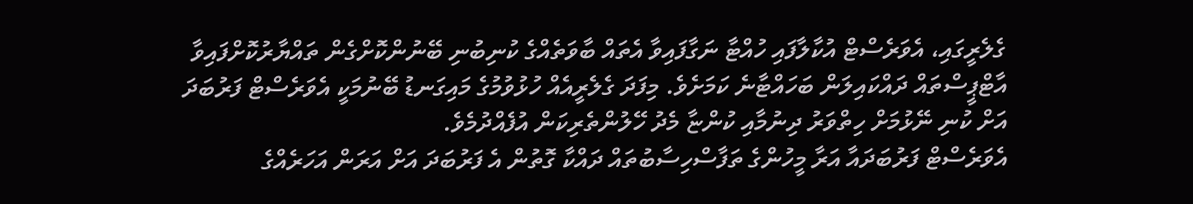ގެލެރީގައި، އެވަރެސްޓް އުކާލާފައި ހުއްޓާ ނަގާފައިވާ އެތައް ބާވަތެއްގެ ކުނިބުނި ބޭނުންކޮށްގެން ތައްޔާރުކޮށްފައިވާ އާޓްޕީސްތައް ދައްކައިލަން ބަހައްޓާނެ ކަމަށެވެ. މިފަދަ ގެލެރީއެއް ހުޅުވުމުގެ މައިގަނޑު ބޭނުމަކީ އެވަރެސްޓް ފަރުބަދަ އަށް ކުނި ނޭޅުމަށް ހިތްވަރު ދިނުމާއި ކުންޏާ މެދު ހޭލުންތެރިކަން އުފެއްދުމެވެ.
އެވަރެސްޓް ފަރުބަދައާ އަރާ މީހުންގެ ތަފާސްހިސާބުތައް ދައްކާ ގޮތުން އެ ފަރުބަދަ އަށް އަރަން އަހަރެއްގެ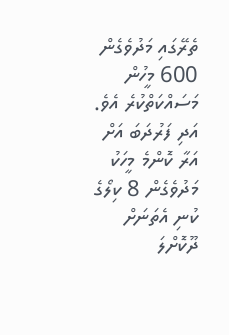ތެރޭގައި މަދުވެގެން 600 މީހުން މަސައްކަތްކުރެ އެވެ. އަދި ފަރުދަބަ އަށް އަރާ ކޮންމެ މީހަކު މަދުވެގެން 8 ކިލޯގެ ކުނި އެތަނަށް ދޫކޮށްލަ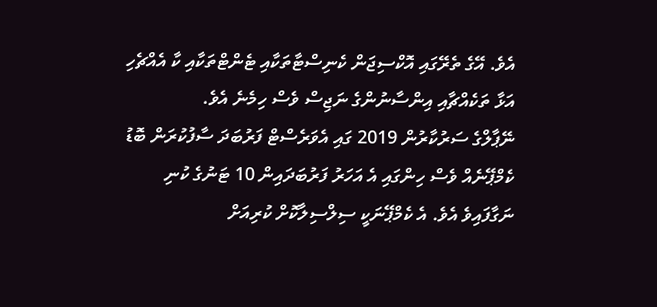އެވެ. އޭގެ ތެރޭގައި އޮކްސިޖަން ކެނިސްޓާތަކާއި ޓެންޓްތަކާއި ކާ އެއްޗެހި އަޅާ ތަކެއްޗާއި އިންސާނުންގެ ނަޖިސް ވެސް ހިމެނެ އެވެ.
ނޭޕާލްގެ ސަރުކާރުން 2019 ގައި އެވަރެސްޓް ފަރުބަދަ ސާފުކުރަން ބޮޑު ކެމްޕޭނެއް ވެސް ހިންގައި އެ އަހަރު ފަރުބަދައިން 10 ޓަނުގެ ކުނި ނަގާފައިވެ އެވެ. އެ ކެމްޕޭނަކީ ސިލްސިލާކޮށް ކުރިއަށް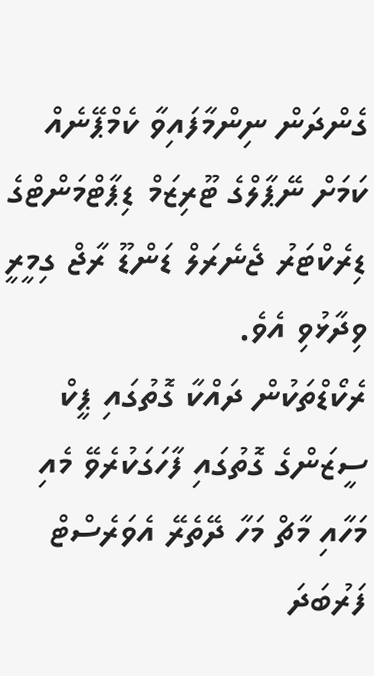ގެންދަން ނިންމާފައިވާ ކެމްޕޭނެއް ކަމަށް ނޭޕާލްގެ ޓޫރިޒަމް ޑިޕާޓްމަންޓްގެ ޑިރެކްޓަރު ޖެނެރަލް ޑަންޑޫ ރާޖް ގިމީރީ ވިދާޅުވި އެވެ.
ރެކޯޑްތަކުން ދައްކާ ގޮތުގައި ޕީކް ސީޒަންގެ ގޮތުގައި ފާހަގަކުރެވޭ މެއި މަހާއި މާޗް މަހާ ދޭތެރޭ އެވަރެސްޓް ފަރުބަދަ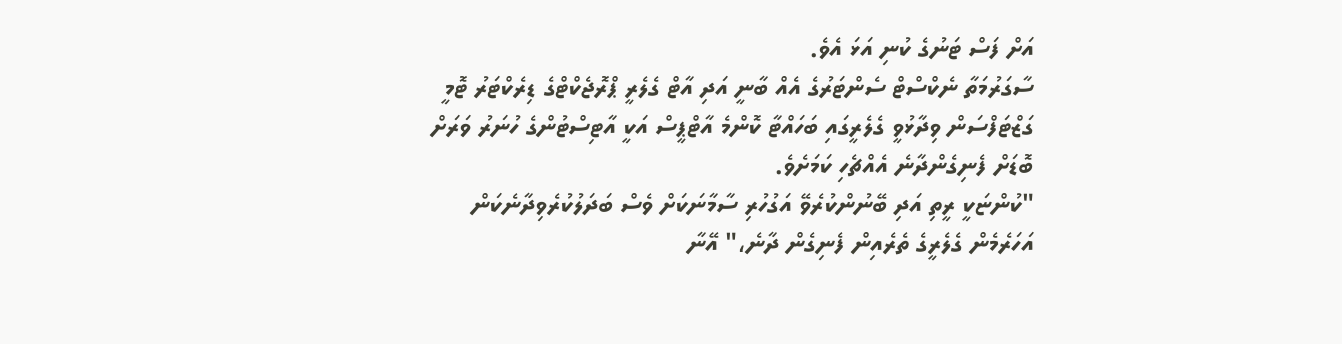އަށް ފަސް ޓަނުގެ ކުނި އަޅަ އެވެ.
ސާގަރުމަތާ ނެކްސްޓް ސެންޓަރުގެ އެއް ބާނީ އަދި އާޓް ގެލެރީ ޕްރޮޖެކްޓްގެ ޑިރެކްޓަރު ޓޮމީ ގަޒްޓަފްސަން ވިދާޅުވީ ގެލެރީގައި ބަހައްޓާ ކޮންމެ އާޓްޕީސް އަކީ އާޓިސްޓުންގެ ހުނަރު ވަރަށް ބޮޑަށް ފެނިގެންދާނެ އެއްޗެހި ކަމަށެވެ.
"ކުންޏަކީ ރީތި އަދި ބޭނުންކުރެވޭ އަގުހުރި ސާމާނަކަށް ވެސް ބަދަލުކުރެވިދާނެކަން އަހަރެމެން ގެލެރީގެ ތެރެއިން ފެނިގެން ދާނެ،" އޭނާ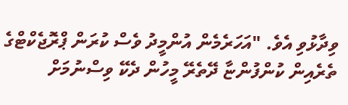ވިދާޅުވި އެވެ. "އަހަރެމެން އުންމީދު ވެސް ކުރަން ޕްރޮޖެކްޓްގެ ތެރެއިން ކުންފުންޏާ ދޭތެރޭ މީހުން ދެކޭ ވިސްނުމަށް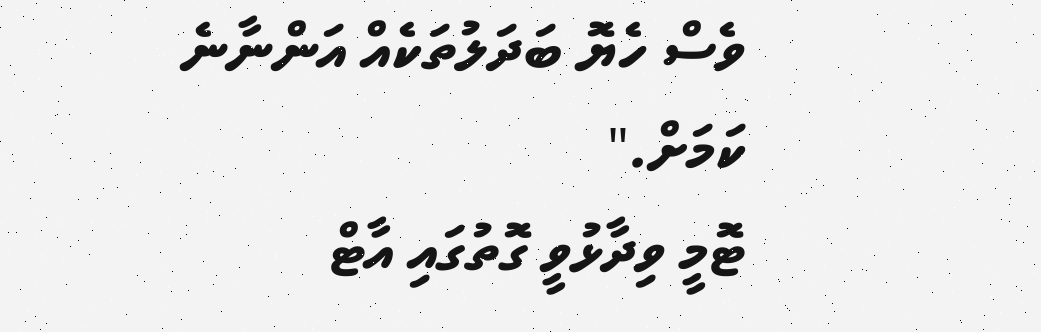ވެސް ހެޔޮ ބަދަލުތަކެއް އަންނާނެ ކަމަށް."
ޓޮމީ ވިދާޅުވީ ގޮތުގައި އާޓް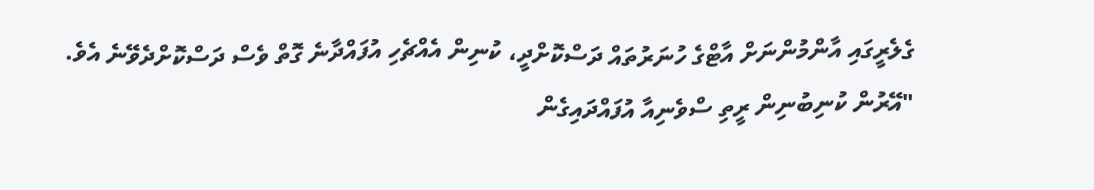ގެލެރީގައި އާންމުންނަށް އާޓްގެ ހުނަރުތައް ދަސްކޮށްދީ، ކުނިން އެއްޗެހި އުފައްދާނެ ގޮތް ވެސް ދަސްކޮށްދެވޭނެ އެވެ.
"އޭރުން ކުނިބުނިން ރީތި ސްވެނިއާ އުފައްދައިގެން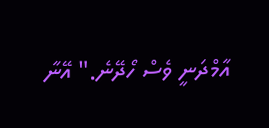އާމްދަނީ ވެސް ހޯދޭނެ." އޭނާ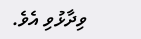ވިދާޅުވި އެވެ.